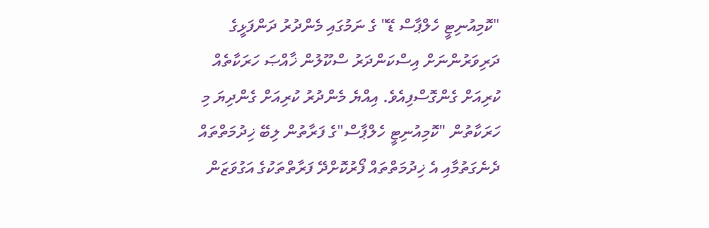"ކޮމިއުނިޓީ ހެލްޕާސް ޑޭ" ގެ ނަމުގައި މެންދުރު ދަންފަޅީގެ ދަރިވަރުންނަށް އިސްކަންދަރު ސްކޫލުން ޚާއްޞަ ހަރަކާތެއް ކުރިއަށް ގެންގޮސްފިއެވެ. އިއްޔެ މެންދުރު ކުރިއަށް ގެންދިޔަ މި ހަރަކާތުން "ކޮމިއުނިޓީ ހެލްޕާސް"ގެ ފަރާތުން ލިބޭ ޚިދުމަތްތައް ދެނެގަތުމާއި އެ ޚިދުމަތްތައް ފޯރުކޮށްދޭ ފަރާތްތަކުގެ އަގުވަޒަން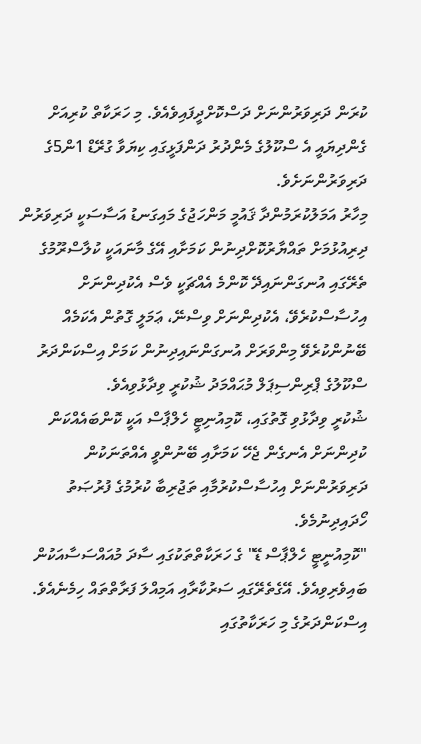ކުރަން ދަރިވަރުންނަށް ދަސްކޮށްދީފައިވެއެވެ. މި ހަރަކާތް ކުރިއަށް ގެންދިޔައީ އެ ސްކޫލުގެ މެންދުރު ދަންފަޅީގައި ކިޔަވާ ގުރޭޑް 1ން5ގެ ދަރިވަރުންނަށެވެ.
މިހާރު އަމަލުކުރަމުންދާ ޤައުމީ މަންހަޖުގެ މައިގަނޑު އަސާސަކީ ދަރިވަރުން ދިރިއުޅުމަށް ތައްޔާރުކޮށްދިނުން ކަމަށާއި އޭގެ މާނައަކީ ކުލާސްރޫމުގެ ތެރޭގައި އުނގަންނައިދޭ ކޮންމެ އެއްޗަކީ ވެސް އެކުދިންނަށް އިހުސާސްކުރެވޭ، އެކުދިންނަށް ވިސްނޭ، ޢަމަލީ ގޮތުން އެކަމެއް ބޭނުންކުރެވޭ މިންވަރަށް އުނގަންނައިދިނުން ކަމަށް އިސްކަންދަރު ސްކޫލުގެ ޕްރިންސިޕަލް މުޙައްމަދު ޝުކުރީ ވިދާޅުވިއެވެ.
ޝުކުރީ ވިދާޅުވި ގޮތުގައި، ކޮމިއުނިޓީ ހެލްޕާސް އަކީ ކޮންބައެއްކަން ކުދިންނަށް އެނގެން ޖެހޭ ކަމަށާއި ބޭނުންވީ އެއްތަނަކުން ދަރިވަރުންނަށް އިހުސާސްކުރުމާއި ތަޖުރިބާ ކުރުމުގެ ފުރުޞަތު ހޯދައިދިނުމެވެ.
"ކޮމިއުނީޓީ ހެލްޕާސް ޑޭ" ގެ ހަރަކާތްތަކުގައި ސާދަ މުއައްސަސާއަކުން ބައިވެރިވިއެވެ. އޭގެތެރޭގައި ސަރުކާރާއި އަމިއްލަ ފަރާތްތައް ހިމެނެއެވެ.
އިސްކަންދަރުގެ މި ހަރަކާތުގައި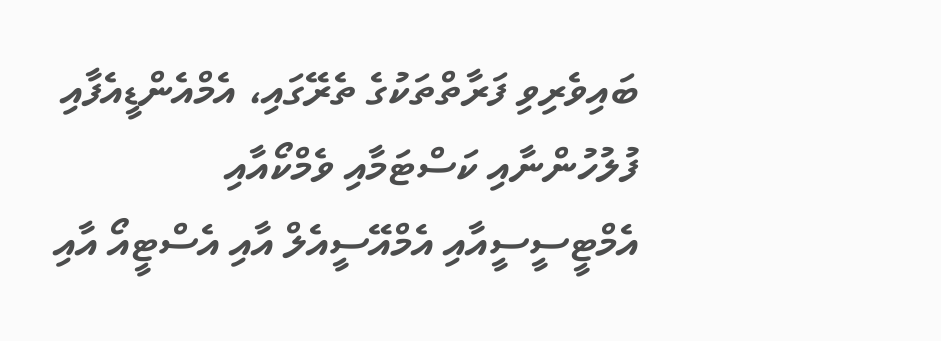ބައިވެރިވި ފަރާތްތަކުގެ ތެރޭގައި، އެމްއެންޑީއެފާއި ފުލުހުންނާއި ކަސްޓަމާއި ވެމްކޯއާއި އެމްޓީސީސީއާއި އެމްއޭސީއެލް އާއި އެސްޓީއޯ އާއި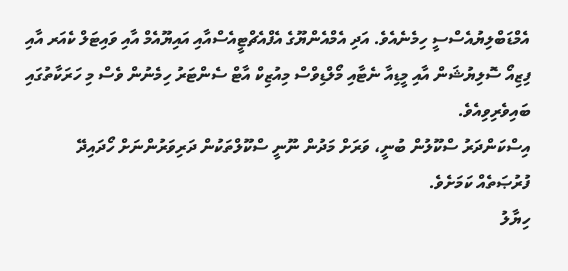އެމްޑަބްލިޔުއެސްސީ ހިމެނެއެވެ. އަދި އެމްއެންޔޫގެ އެފްއެޗްޓީއެސްއާއި އައިޔޫއެމް އާއި ވައިޓަލް ކެއަރ އާއި ފިޒިއޯ ސޮލިޔުޝަން އާއި މީޑިއާ ނެޓާއި މޯލްޑިވްސް މިއުޒިކް އާޓް ސެންޓަރު ހިމެނުން ވެސް މި ހަރަކާތުގައި ބައިވެރިވިއެވެ.
އިސްކަންދަރު ސްކޫލުން ބުނީ، ވަރަށް މަދުން ނޫނީ ސްކޫލްތަކުން ދަރިވަރުންނަށް ހޯދައިދޭ ފުރުޞަތެއް ކަމަށެވެ.
ހިޔާލު